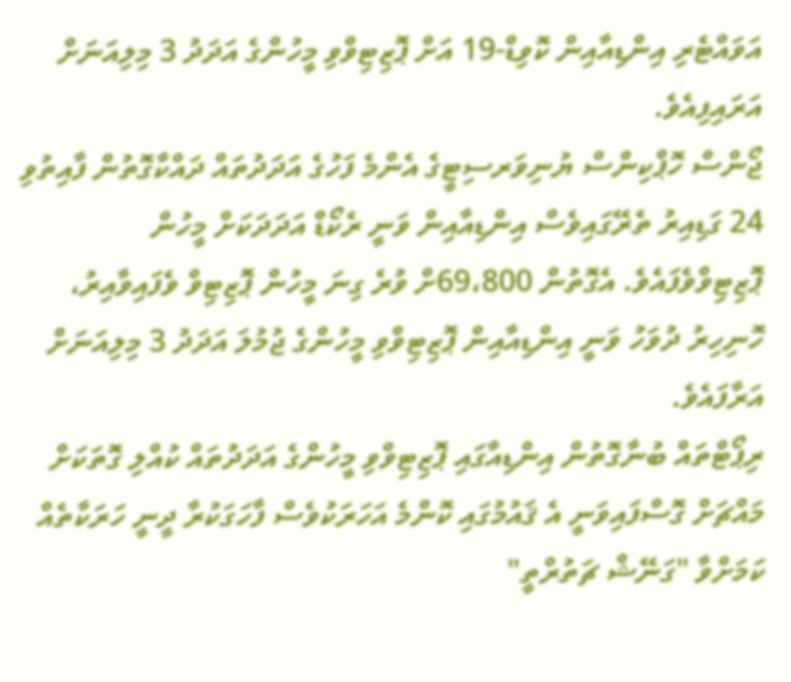އަވައްޓެރި އިންޑިއާއިން ކޮވިޑް-19 އަށް ޕޮޒިޓިވްވި މީހުންގެ އަދަދު 3 މިލިއަނަށް އަރައިފިއެވެ.
ޖޯންސް ހޮޕްކިންސް ޔުނިވަރސިޓީގެ އެންމެ ފަހުގެ އަދަދުތައް ދައްކާގޮތުން ފާއިތުވި 24 ގަޑިއިރު ތެރޭގައިވެސް އިންޑިއާއިން ވަނީ ރެކޯޑް އަދަދަކަށް މީހުން ޕޮޒިޓިވްވެފައެވެ. އެގޮތުން 69،800ށް ވުރެ ގިނަ މީހުން ޕޮޒިޓިވް ވެފައިވާއިރު، ހޮނިހިރު ދުވަހު ވަނީ އިންޑިއާއިން ޕޮޒިޓިވްވި މީހުންގެ ޖުމުލަ އަދަދު 3 މިލިއަނަށް އަރާފައެވެ.
ރިޕޯޓްތައް ބުނާގޮތުން އިންޑިއާގައި ޕޮޒިޓިވްވި މީހުންގެ އަދަދުތައް ކުއްލި ގޮތަކަށް މައްޗަށް ގޮސްފައިވަނީ އެ ޤައުމުގައި ކޮންމެ އަހަރަކުވެސް ފާހަގަކުރާ ދީނީ ހަރަކާތެއް ކަމަށްވާ "ގަނޭޝް ޗަތުރްތީ"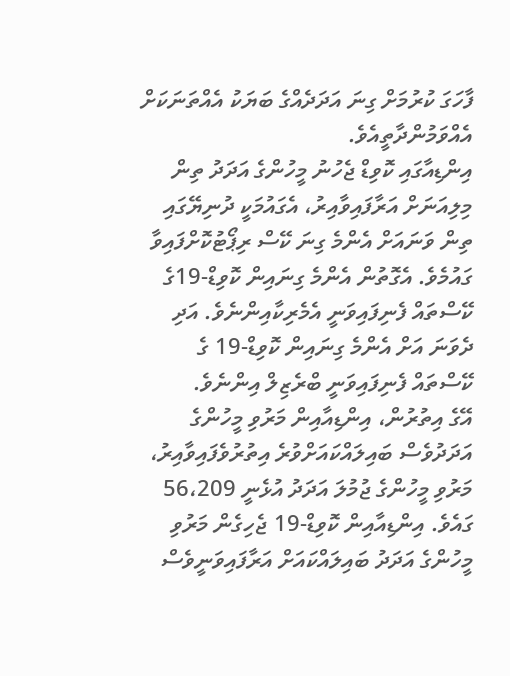ފާހަގަ ކުރުމަށް ގިނަ އަދަދެއްގެ ބަޔަކު އެއްތަނަކަށް އެއްވަމުންދާތީއެވެ.
އިންޑިއާގައި ކޮވިޑް ޖެހުނު މީހުންގެ އަދަދު ތިން މިލިއަނަށް އަރާފައިވާއިރު، އެގައުމަކީ ދުނިޔޭގައި ތިން ވަނައަށް އެންމެ ގިނަ ކޭސް ރިޕޯޓުކޮށްފައިވާ ގައުމެވެ. އެގޮތުން އެންމެ ގިނައިން ކޮވިޑް-19ގެ ކޭސްތައް ފެނިފައިވަނީ އެމެރިކާއިންނެވެ. އަދި ދެވަނަ އަށް އެންމެ ގިނައިން ކޮވިޑް-19 ގެ ކޭސްތައް ފެނިފައިވަނީ ބްރެޒިލް އިންނެވެ.
އޭގެ އިތުރުން، އިންޑިއާއިން މަރުވި މީހުންގެ އަދަދުވެސް ބައިލައްކައަށްވުރެ އިތުރުވެފައިވާއިރު، މަރުވި މީހުންގެ ޖުމުލަ އަދަދު އުޅެނީ 56،209 ގައެވެ. އިންޑިއާއިން ކޮވިޑް-19 ޖެހިގެން މަރުވި މީހުންގެ އަދަދު ބައިލައްކައަށް އަރާފައިވަނީވެސް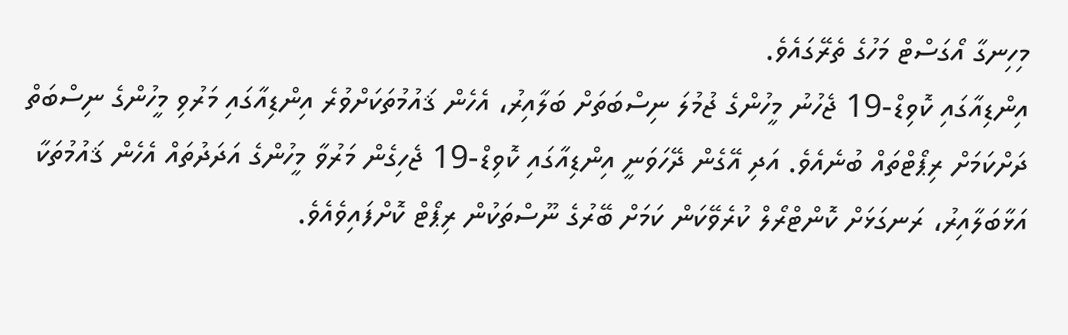މިހިނގާ އޯގަސްޓް މަހުގެ ތެރޭގައެވެ.
އިންޑިއާގައި ކޮވިޑް-19 ޖެހުނު މީހުންގެ ޖުމުލަ ނިސްބަތަށް ބަލާއިރު، އެހެން ޤައުމުތަކަށްވުރެ އިންޑިއާގައި މަރުވި މީހުންގެ ނިސްބަތް ދަށްކަމަށް ރިޕޯޓްތައް ބުނެއެވެ. އަދި އޭގެން ދޭހަވަނީ އިންޑިއާގައި ކޮވިޑް-19 ޖެހިގެން މަރުވާ މީހުންގެ އަދަދުތައް އެހެން ޤައުމުތަކާ އަޅާބަލާއިރު، ރަނގަޅަށް ކޮންޓްރޯލް ކުރެވޭކަން ކަމަށް ބޭރުގެ ނޫސްތަކުން ރިޕޯޓް ކޮށްފައިވެއެވެ.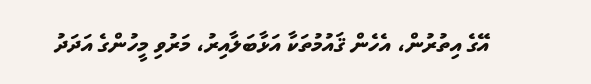އޭގެ އިތުރުން، އެހެން ޤައުމުތަކާ އަޅާބަލާއިރު، މަރުވި މީހުންގެ އަދަދު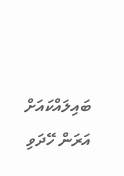ބައިލައްކައަށް އަރަން ހޭދަވި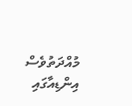މުއްދަތުވެސް އިންޑިއާގައި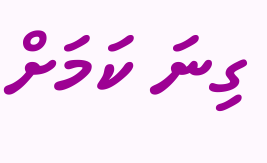ގިނަ ކަމަށް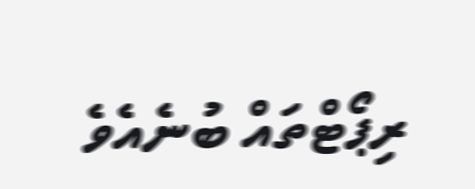ރިޕޯޓްތައް ބުނެއެވެ